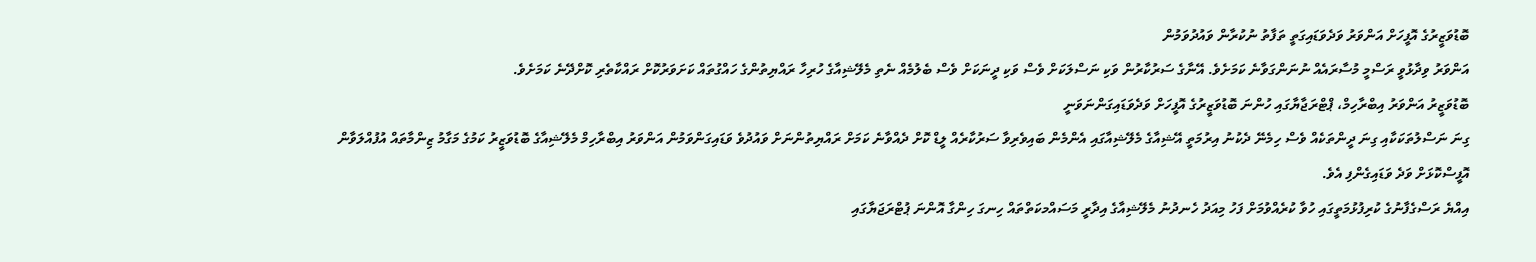ބޮޑުވަޒީރުގެ އޮފީހަށް އަންވަރު ވަދެވަޑައިގަތީ ތަފާތު ނުކުރާން ވައުދުވަމުން
އަންވަރު ވިދާޅުވީ ރަސްމީ މުސާރައެއް ނުނަންގަވާނެ ކަމަށެވެ. އޭނާގެ ސަރުކާރުން ވަކި ނަސްލަކަށް ވެސް ވަކި ދީނަކަށް ވެސް ބެލުމެއް ނެތި މެލޭޝިއާގެ ހުރިހާ ރައްޔިތުންގެ ހައްގުތައް ކަށަވަރުކޮށް ރައްކާތެރި ކޮށްދޭނެ ކަމަށެވެ.
ބޮޑުވަޒީރު އަންވަރު އިބްރާހިމް، ޕްޓްރަޖާޔާގައި ހުންނަ ބޮޑުވަޒީރުގެ އޮފީހަށް ވަދެވަޑައިގަންނަވަނީ
ގިނަ ނަސްލުތަކަކާއި ގިނަ ދީންތަކެއް ވެސް ހިމެނޭ ދެކުނު އިރުމަތީ އޭޝިއާގެ މެލޭޝިއާގައި އެންމެން ބައިވެރިވާ ސަރުކާރެއް ލީޑް ކޮށް ދެއްވާނެ ކަމަށް ރައްޔިތުންނަށް ވައުދުވެ ވަޑައިގަންވަމުން އަންވަރު އިބްރާހިމް މެލޭޝިއާގެ ބޮޑުވަޒީރު ކަމުގެ މަގާމު ޒިންމާތައް އުފުއްލަވާން އޮފީސްކޮޅަށް ވަދެ ވަޑައިގެންފި އެވެ.
އިއްޔެ ރަސްގެފާނުގެ ކުރިފުޅުމަތީގައި ހުވާ ކުރެއްވުމަށް ފަހު މިއަދު ހެނދުނު މެލޭޝިއާގެ އިދާރީ މަސައްމކަތްތައް ހިނގަ ހިންގާ އޮންނަ ޕުޓްރަޖަޔާގައި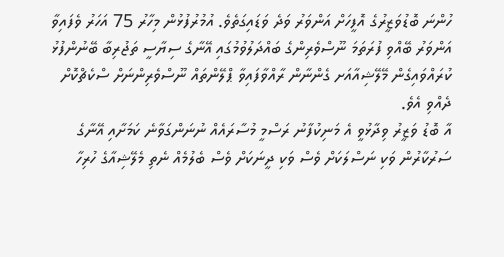ހުންނަ ބޮޑުވަޒީރުގެ އޮފީހަށް އަންވަރު ވަދެ ވަޑައިގަތެވެ. އުމުރުފުޅުން މިހާރު 75 އަހަރު ވެފައިވާ އަންވަރު ބޭއްވި ފުރަތަމަ ނޫސްވެރިންގެ ބައްދަލުވުމުގައި އޭނާގެ ސިޔާސީ ތަޖުރިބާ ބޭނުންފުޅު ކުރައްވައިގެން މޭލޭޝިއާއަށ ގެންނާން ރާއްވާފައިވާ ޕްލޭންތައް ނޫސްވެރިންނަށް ސްކެޗްކޮށް ދެއްވި އެވެ.
އާ ބޮޑު ވަޒީރު ވިދާޅުވީ އެ މަނިކުފާނު ރަސްމީ މުސާރައެއް ނުނަންގަވާނެ ކަމަށާއި އޭނާގެ ސަރުކާރުން ވަކި ނަސްލަކަށް ވެސް ވަކި ދީނަކަށް ވެސް ބެލުމެއް ނެތި މެލޭޝިއާގެ ހުރިހާ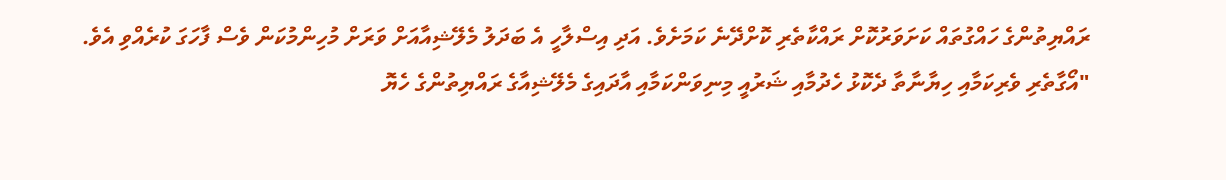ރައްޔިތުންގެ ހައްގުތައް ކަށަވަރުކޮށް ރައްކާތެރި ކޮށްދޭނެ ކަމަށެވެ. އަދި އިސްލާހީ އެ ބަދަލު މެލޭޝިއާއަށް ވަރަށް މުހިންމުކަން ވެސް ފާހަގަ ކުރެއްވި އެވެ.
"އޯގާތެރި ވެރިކަމާއި ހިޔާނާތާ ދެކޮޅު ހެދުމާއި ޝަރުއީ މިނިވަންކަމާއި އާދައިގެ މެލޭޝިއާގެ ރައްޔިތުންގެ ހެޔޮ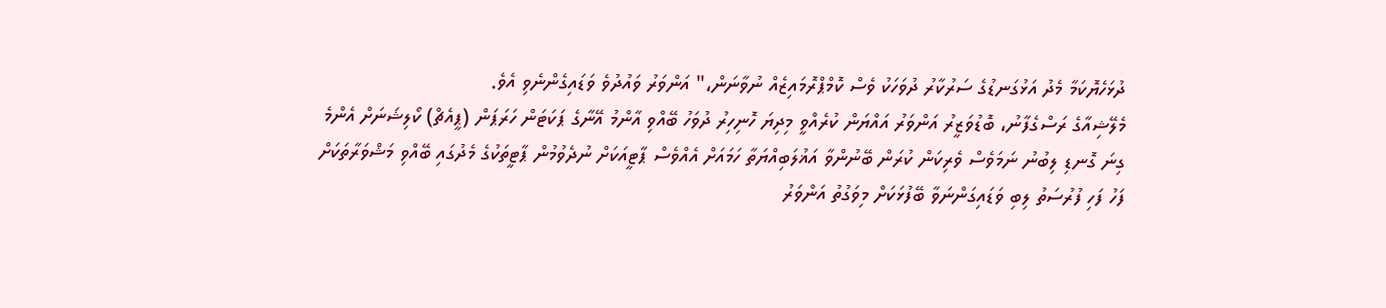ދުޅަހެޔޮކަމާ މެދު އަޅުގަނޑުގެ ސަރުކާރު ދުވަހަކު ވެސް ކޮމްޕްރޮމައިޒެއް ނުވާނަން،" އަންވަރު ވައުދުވެ ވަޑައިގެންނެވި އެވެ.
މެލޭޝިއާގެ ރަސްގެފާނު، ބޮޑުވަޒީރު އަންވަރު އައްޔަން ކުރެއްވީ މިދިޔަ ހޮނިހިރު ދުވަހު ބޭއްވި އާންމު އޭނާގެ ޕަކަޓަން ހަރަޕަން (ޕީއެޗް) ކޯލިޝަނަށް އެންމެ ގިނަ ގޮނޑި ލިބުނު ނަމަވެސް ވެރިކަން ކުރަން ބޭނުންވާ އަޣުލަބިއްޔަތާ ހަމައަށް އެއްވެސް ޕާޓީއަކަށް ނުދެވުމުން ޕާޓީތަކުގެ މެދުގައި ބޭއްވި މަޝްވަރާތަކަށް ފަހު ފަހި ފުރުސަތު ލިބި ވަޑައިގަންނަވާ ބޭފުޅަކަށް މިވަގުތު އަންވަރު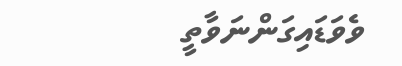ވެވަޑައިގަންނަވާތީ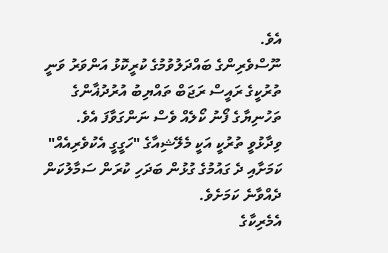އެވެ.
ނޫސްވެރިންގެ ބައްދަލުވުމުގެ ކުރީކޮޅު އަންވަރު ވަނީ ތުރުކީގެ ރައީސް ރަޖަބް ތައްޔިބު އުރުދުޣާންގެ ތަހުނިޔާގެ ފޯނު ކޯލެއް ވެސް ނަންގަވާފަ އެވެ. ވިދާޅުވީ ތުރުކީ އަކީ މެލޭޝިއާގެ "ހަގީގީ އެކުވެރިއެއް" ކަމަށާއި ދެ ގައުމުގެ ގުޅުން ބަދަހި ކުރަން ސަމާލުކަން ދެއްވާނެ ކަމަށެވެ.
އެމެރިކާގެ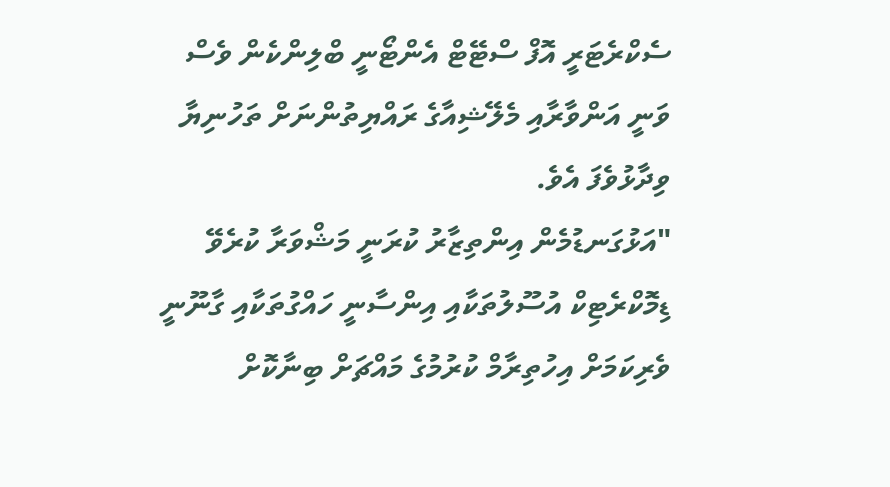ސެކްރެޓަރީ އޮފް ސްޓޭޓް އެންޓޯނީ ބްލިންކެން ވެސް ވަނީ އަންވާރާއި މެލޭޝިއާގެ ރައްޔިތުންނަށް ތަހުނިޔާ ވިދާޅުވެފަ އެވެ.
"އަޅުގަނޑުމެން އިންތިޒާރު ކުރަނީ މަޝްވަރާ ކުރެވޭ ޑިމޮކްރެޓިކް އުސޫލުތަކާއި އިންސާނީ ހައްގުތަކާއި ގާނޫނީ ވެރިކަމަށް އިހުތިރާމް ކުރުމުގެ މައްޗަށް ބިނާކޮށް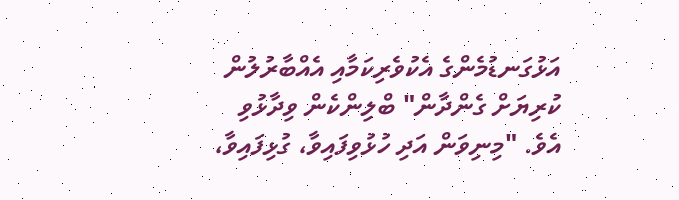އަޅުގަނޑުމެންގެ އެކުވެރިކަމާއި އެއްބާރުލުން ކުރިޔަށް ގެންދާން" ބްލިންކެން ވިދާޅުވި އެވެ. "މިނިވަން އަދި ހުޅުވިފައިވާ، ގުޅިފައިވާ،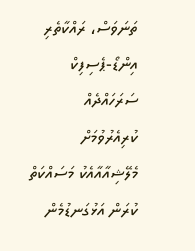ތަނަވަސް، ރައްކާތެރި އިންޑޯ-ޕެސިފިކް ސަރަހައްދެއް ކުރިއެރުވުމަށް މެލޭޝިއާއާއެކު މަސައްކަތް ކުރަން އަޅުގަނޑުމެން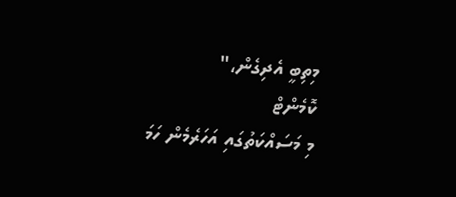މިތިބީ އެދިގެން،"
ކޮމެންޓް
މި މަސައްކަތުގައި އަހަރެމެން ހަމަ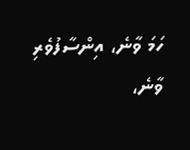ހަމަ ވާނެ، އިންސާފުވެރި ވާނެ،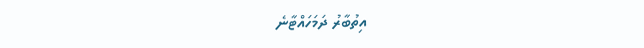އިތުބާރު ދަމަހައްޓާނެ